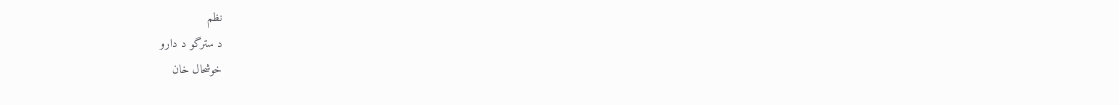نظم
د سترگو د دارو
خوشحال خان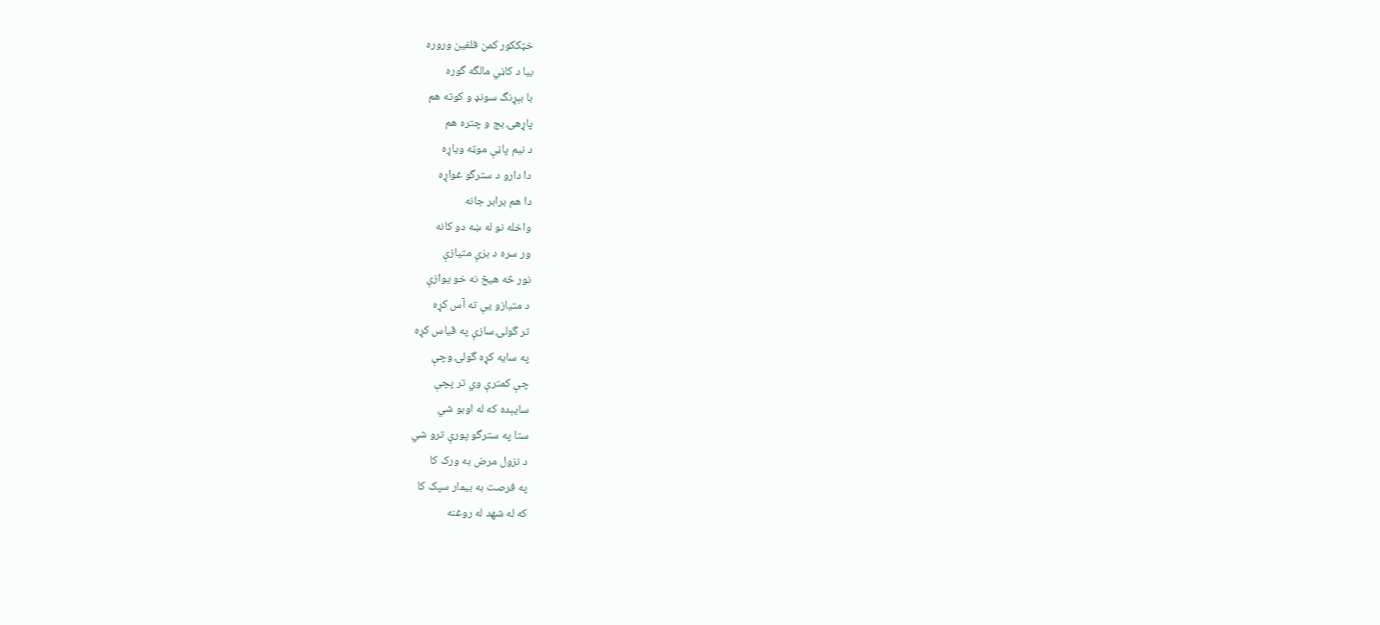خټککور کمن فلفين وروره
بيا د کاڼي مالگه گوره
با بېړنگ سونډ و کوته هم
پاړهۍ بج و چتره هم
د نيم پاڼې موټه وياړه
دا دارو د سترگو غواړه
دا هم برابر جانه
واخله نو له ښه دو کانه
ور سره د بزې متيازې
نور څه هيڅ نه خو يوازې
د متيازو يې ته آس کړه
تر گولۍ سازې په قياس کړه
په سايه کړه گولۍ وچې
چې کمترې وي تر پچې
سايېده که له اوبو شي
ستا په سترگو پورې ترو شي
د نزول مرض به ورک کا
په فرصت به بيمار سپک کا
که له شهد له روغنه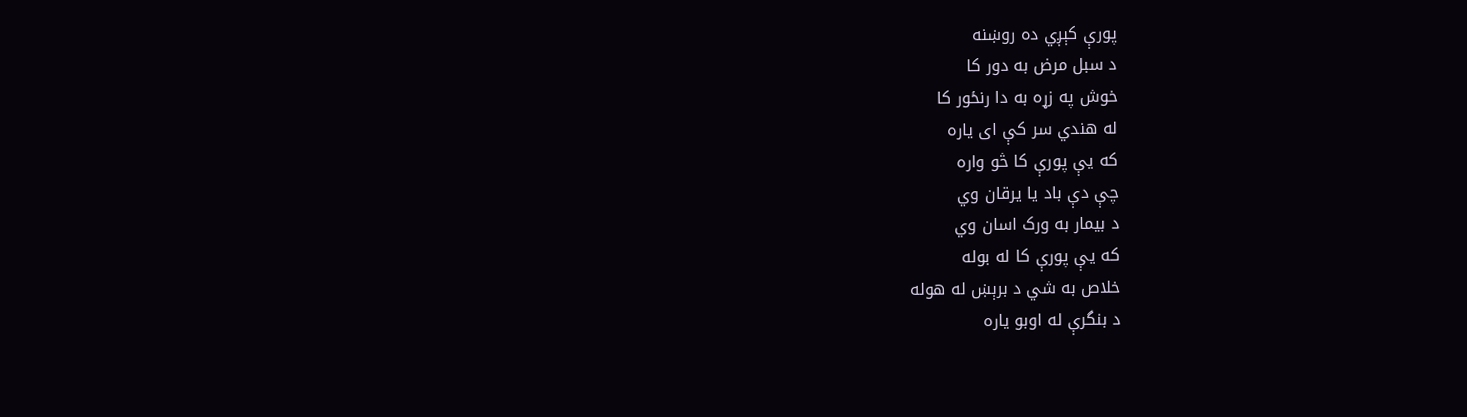پورې کېږي ده روښنه
د سبل مرض به دور کا
خوش په زړه به دا رنځور کا
له هندي سر کې ای ياره
که يې پورې کا څو واره
چې دې باد يا يرقان وي
د بيمار به ورک اسان وي
که يې پورې کا له بوله
خلاص به شي د برېښ له هوله
د بنگرې له اوبو ياره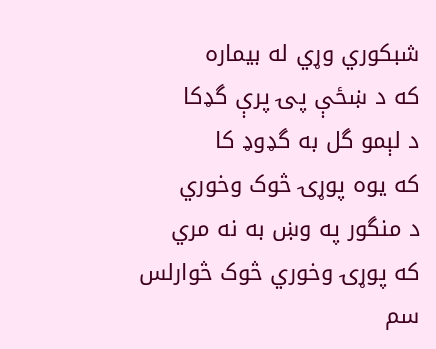شبکوري وړي له بيماره
که د ښځې پۍ پرې گډکا
د لېمو گل به گډوډ کا
که يوه پوړۍ څوک وخوري
د منگور په وښ به نه مري
که پوړۍ وخوري څوک څوارلس
سم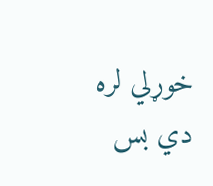خوړلي لره دي بس